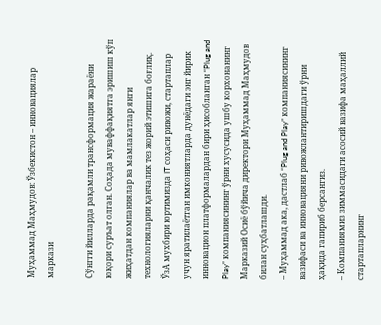Муҳаммад Маҳмудов: Ўзбекистон – инновациялар маркази

Сўнгги йилларда рақамли трансформация жараёни юқори суръат олган. Соҳада муваффақиятга эришиш кўп жиҳатдан компаниялар ва мамлакатлар янги технологияларни қанчалик тез жорий этишига боғлиқ. ЎзА мухбири юртимизда IT соҳаси ривожи, стартаплар учун яратилаётган имкониятларда дунёдаги энг йирик инновацион платформалардан бири ҳисобланган “Plug and Play” компаниясининг ўрни хусусида ушбу корхонанинг Марказий Осиё бўйича директори Муҳаммад Маҳмудов билан суҳбатлашди.
– Муҳаммад ака, дастлаб “Plug and Play” компаниясининг вазифаси ва инновацияни ривожлантиришдаги ўрни ҳақида гапириб берсангиз.
– Компаниямиз зиммасидаги асосий вазифа маҳаллий стартапларнинг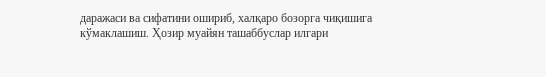даражаси ва сифатини ошириб, халқаро бозорга чиқишига кўмаклашиш. Ҳозир муайян ташаббуслар илгари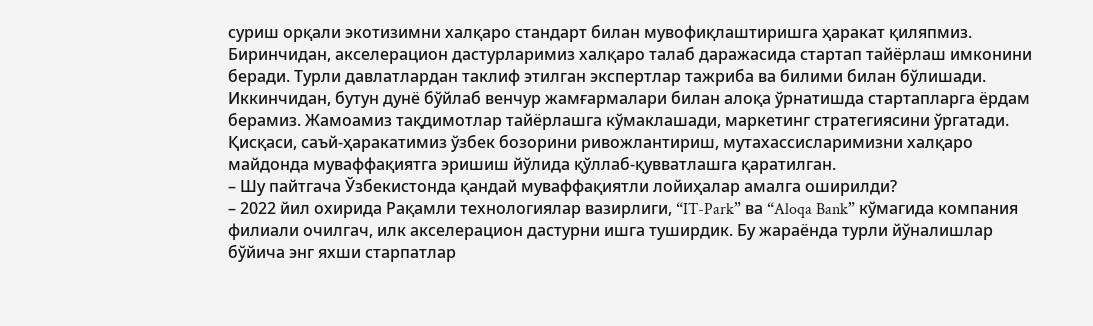суриш орқали экотизимни халқаро стандарт билан мувофиқлаштиришга ҳаракат қиляпмиз. Биринчидан, акселерацион дастурларимиз халқаро талаб даражасида стартап тайёрлаш имконини беради. Турли давлатлардан таклиф этилган экспертлар тажриба ва билими билан бўлишади. Иккинчидан, бутун дунё бўйлаб венчур жамғармалари билан алоқа ўрнатишда стартапларга ёрдам берамиз. Жамоамиз тақдимотлар тайёрлашга кўмаклашади, маркетинг стратегиясини ўргатади. Қисқаси, саъй-ҳаракатимиз ўзбек бозорини ривожлантириш, мутахассисларимизни халқаро майдонда муваффақиятга эришиш йўлида қўллаб-қувватлашга қаратилган.
– Шу пайтгача Ўзбекистонда қандай муваффақиятли лойиҳалар амалга оширилди?
– 2022 йил охирида Рақамли технологиялар вазирлиги, “IT-Park” ва “Aloqa Bank” кўмагида компания филиали очилгач, илк акселерацион дастурни ишга туширдик. Бу жараёнда турли йўналишлар бўйича энг яхши старпатлар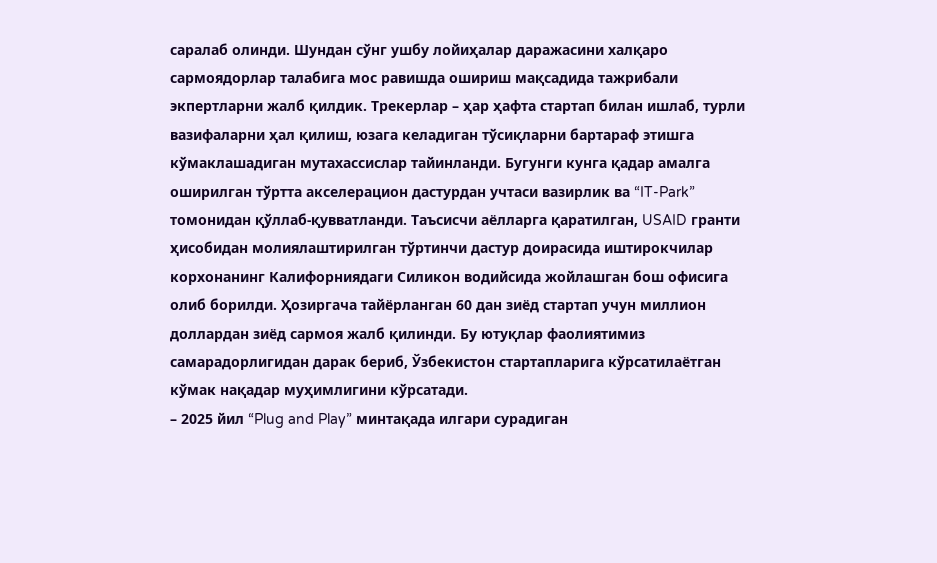саралаб олинди. Шундан сўнг ушбу лойиҳалар даражасини халқаро сармоядорлар талабига мос равишда ошириш мақсадида тажрибали экпертларни жалб қилдик. Трекерлар – ҳар ҳафта стартап билан ишлаб, турли вазифаларни ҳал қилиш, юзага келадиган тўсиқларни бартараф этишга кўмаклашадиган мутахассислар тайинланди. Бугунги кунга қадар амалга оширилган тўртта акселерацион дастурдан учтаси вазирлик ва “IT-Park” томонидан қўллаб-қувватланди. Таъсисчи аёлларга қаратилган, USAID гранти ҳисобидан молиялаштирилган тўртинчи дастур доирасида иштирокчилар корхонанинг Калифорниядаги Силикон водийсида жойлашган бош офисига олиб борилди. Ҳозиргача тайёрланган 60 дан зиёд стартап учун миллион доллардан зиёд сармоя жалб қилинди. Бу ютуқлар фаолиятимиз самарадорлигидан дарак бериб, Ўзбекистон стартапларига кўрсатилаётган кўмак нақадар муҳимлигини кўрсатади.
– 2025 йил “Plug and Play” минтақада илгари сурадиган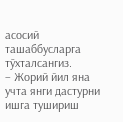асосий ташаббусларга тўхталсангиз.
– Жорий йил яна учта янги дастурни ишга тушириш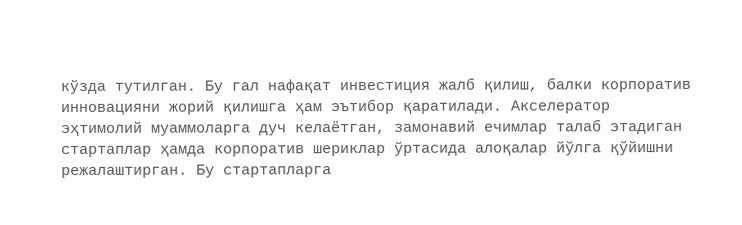кўзда тутилган. Бу гал нафақат инвестиция жалб қилиш, балки корпоратив инновацияни жорий қилишга ҳам эътибор қаратилади. Акселератор эҳтимолий муаммоларга дуч келаётган, замонавий ечимлар талаб этадиган стартаплар ҳамда корпоратив шериклар ўртасида алоқалар йўлга қўйишни режалаштирган. Бу стартапларга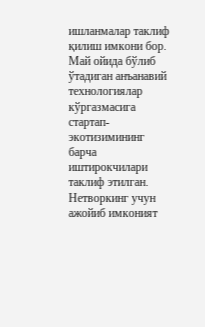ишланмалар таклиф қилиш имкони бор. Май ойида бўлиб ўтадиган анъанавий технологиялар кўргазмасига стартап-экотизимининг барча иштирокчилари таклиф этилган. Нетворкинг учун ажойиб имконият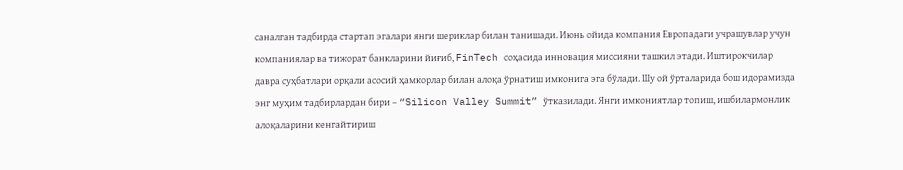саналган тадбирда стартап эгалари янги шериклар билан танишади. Июнь ойида компания Европадаги учрашувлар учун компаниялар ва тижорат банкларини йиғиб, FinTech соҳасида инновация миссияни ташкил этади. Иштирокчилар давра суҳбатлари орқали асосий ҳамкорлар билан алоқа ўрнатиш имконига эга бўлади. Шу ой ўрталарида бош идорамизда энг муҳим тадбирлардан бири – “Silicon Valley Summit” ўтказилади. Янги имкониятлар топиш, ишбилармонлик алоқаларини кенгайтириш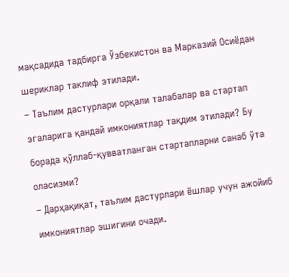мақсадида тадбирга Ўзбекистон ва Марказий Осиёдан шериклар таклиф этилади.
– Таълим дастурлари орқали талабалар ва стартап эгаларига қандай имкониятлар тақдим этилади? Бу борада қўллаб-қувватланган стартапларни санаб ўта оласизми?
– Дарҳақиқат, таълим дастурлари ёшлар учун ажойиб имкониятлар эшигини очади.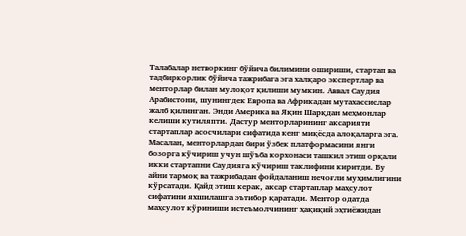Талабалар нетворкинг бўйича билимини ошириши, стартап ва тадбиркорлик бўйича тажрибага эга халқаро экспертлар ва менторлар билан мулоқот қилиши мумкин. Аввал Саудия Арабистони, шунингдек Европа ва Африкадан мутахассислар жалб қилинган. Энди Америка ва Яқин Шарқдан меҳмонлар келиши кутиляпти. Дастур менторларининг аксарияти стартаплар асосчилари сифатида кенг миқёсда алоқаларга эга. Масалан, менторлардан бири ўзбек платформасини янги бозорга кўчириш учун шўъба корхонаси ташкил этиш орқали икки стартапни Саудияга кўчириш таклифини киритди. Бу айни тармоқ ва тажрибадан фойдаланиш нечоғли муҳимлигини кўрсатади. Қайд этиш керак, аксар стартаплар маҳсулот сифатини яхшилашга эътибор қаратади. Ментор одатда маҳсулот кўриниши истеъмолчининг ҳақиқий эҳтиёжидан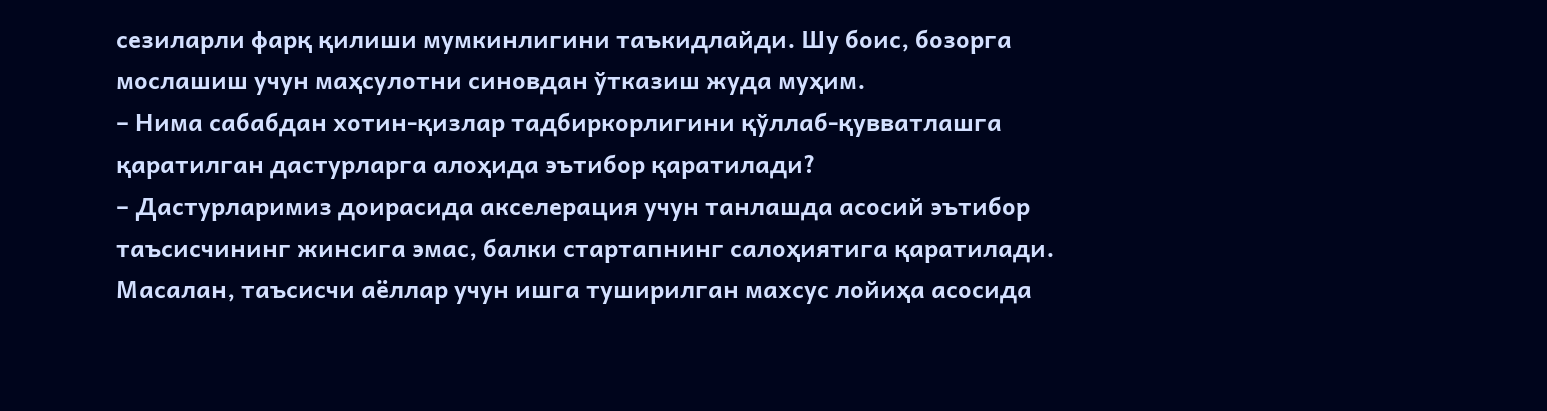сезиларли фарқ қилиши мумкинлигини таъкидлайди. Шу боис, бозорга мослашиш учун маҳсулотни синовдан ўтказиш жуда муҳим.
– Нима сабабдан хотин-қизлар тадбиркорлигини қўллаб-қувватлашга қаратилган дастурларга алоҳида эътибор қаратилади?
– Дастурларимиз доирасида акселерация учун танлашда асосий эътибор таъсисчининг жинсига эмас, балки стартапнинг салоҳиятига қаратилади. Масалан, таъсисчи аёллар учун ишга туширилган махсус лойиҳа асосида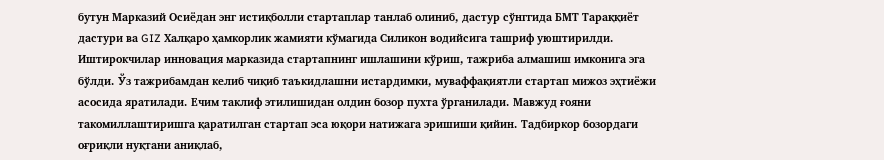бутун Марказий Осиёдан энг истиқболли стартаплар танлаб олиниб, дастур сўнггида БМТ Тараққиёт дастури ва GIZ Халқаро ҳамкорлик жамияти кўмагида Силикон водийсига ташриф уюштирилди. Иштирокчилар инновация марказида стартапнинг ишлашини кўриш, тажриба алмашиш имконига эга бўлди. Ўз тажрибамдан келиб чиқиб таъкидлашни истардимки, муваффақиятли стартап мижоз эҳтиёжи асосида яратилади. Ечим таклиф этилишидан олдин бозор пухта ўрганилади. Мавжуд ғояни такомиллаштиришга қаратилган стартап эса юқори натижага эришиши қийин. Тадбиркор бозордаги оғриқли нуқтани аниқлаб,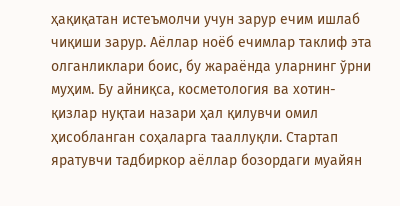ҳақиқатан истеъмолчи учун зарур ечим ишлаб чиқиши зарур. Аёллар ноёб ечимлар таклиф эта олганликлари боис, бу жараёнда уларнинг ўрни муҳим. Бу айниқса, косметология ва хотин-қизлар нуқтаи назари ҳал қилувчи омил ҳисобланган соҳаларга тааллуқли. Стартап яратувчи тадбиркор аёллар бозордаги муайян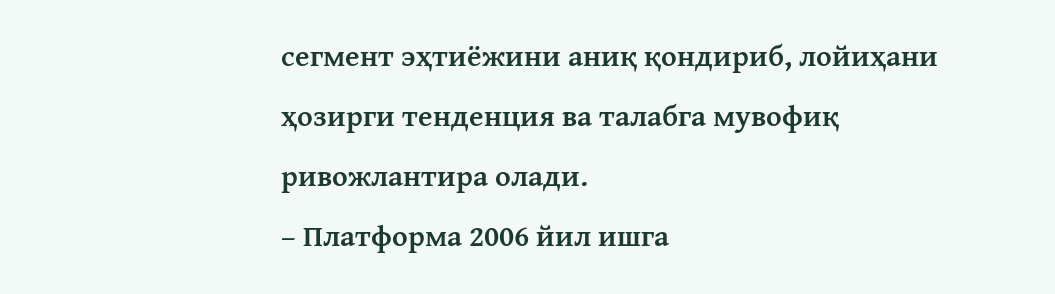сегмент эҳтиёжини аниқ қондириб, лойиҳани ҳозирги тенденция ва талабга мувофиқ ривожлантира олади.
– Платформа 2006 йил ишга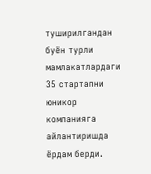туширилгандан буён турли мамлакатлардаги 35 стартапни юникор компанияга айлантиришда ёрдам берди.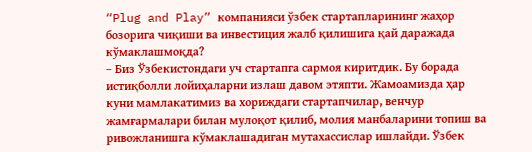“Plug and Play” компанияси ўзбек стартапларининг жаҳор бозорига чиқиши ва инвестиция жалб қилишига қай даражада кўмаклашмоқда?
– Биз Ўзбекистондаги уч стартапга сармоя киритдик. Бу борада истиқболли лойиҳаларни излаш давом этяпти. Жамоамизда ҳар куни мамлакатимиз ва хориждаги стартапчилар, венчур жамғармалари билан мулоқот қилиб, молия манбаларини топиш ва ривожланишга кўмаклашадиган мутахассислар ишлайди. Ўзбек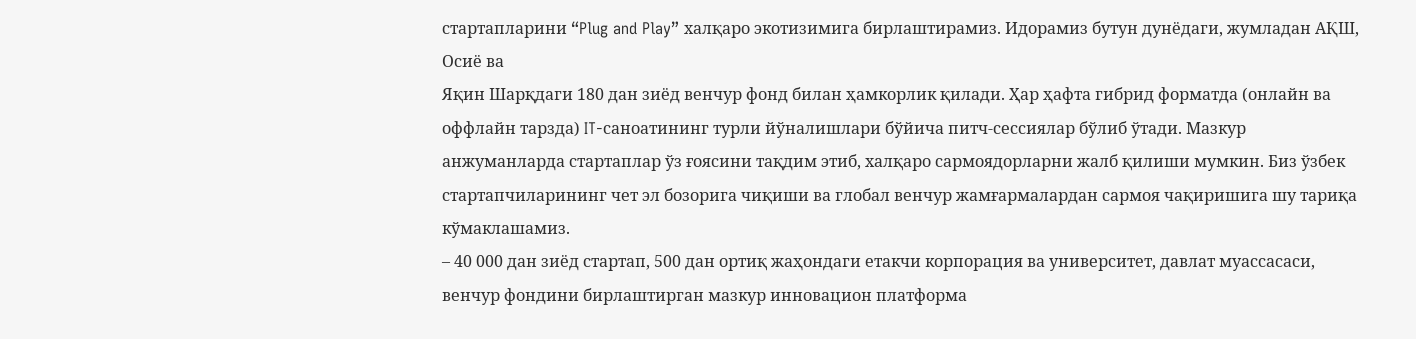стартапларини “Plug and Play” халқаро экотизимига бирлаштирамиз. Идорамиз бутун дунёдаги, жумладан АҚШ, Осиё ва
Яқин Шарқдаги 180 дан зиёд венчур фонд билан ҳамкорлик қилади. Ҳар ҳафта гибрид форматда (онлайн ва оффлайн тарзда) IT-саноатининг турли йўналишлари бўйича питч-сессиялар бўлиб ўтади. Мазкур анжуманларда стартаплар ўз ғоясини тақдим этиб, халқаро сармоядорларни жалб қилиши мумкин. Биз ўзбек стартапчиларининг чет эл бозорига чиқиши ва глобал венчур жамғармалардан сармоя чақиришига шу тариқа кўмаклашамиз.
– 40 000 дан зиёд стартап, 500 дан ортиқ жаҳондаги етакчи корпорация ва университет, давлат муассасаси, венчур фондини бирлаштирган мазкур инновацион платформа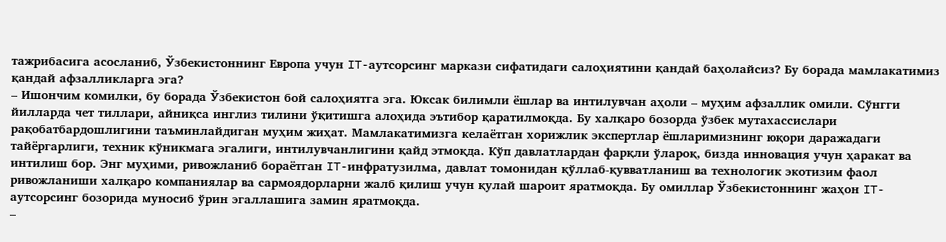тажрибасига асосланиб, Ўзбекистоннинг Европа учун IT-аутсорсинг маркази сифатидаги салоҳиятини қандай баҳолайсиз? Бу борада мамлакатимиз қандай афзалликларга эга?
– Ишончим комилки, бу борада Ўзбекистон бой салоҳиятга эга. Юксак билимли ёшлар ва интилувчан аҳоли – муҳим афзаллик омили. Сўнгги йилларда чет тиллари, айниқса инглиз тилини ўқитишга алоҳида эътибор қаратилмоқда. Бу халқаро бозорда ўзбек мутахассислари рақобатбардошлигини таъминлайдиган муҳим жиҳат. Мамлакатимизга келаётган хорижлик экспертлар ёшларимизнинг юқори даражадаги тайёргарлиги, техник кўникмага эгалиги, интилувчанлигини қайд этмоқда. Кўп давлатлардан фарқли ўлароқ, бизда инновация учун ҳаракат ва интилиш бор. Энг муҳими, ривожланиб бораётган IT-инфратузилма, давлат томонидан қўллаб-қувватланиш ва технологик экотизим фаол ривожланиши халқаро компаниялар ва сармоядорларни жалб қилиш учун қулай шароит яратмоқда. Бу омиллар Ўзбекистоннинг жаҳон IT-аутсорсинг бозорида муносиб ўрин эгаллашига замин яратмоқда.
–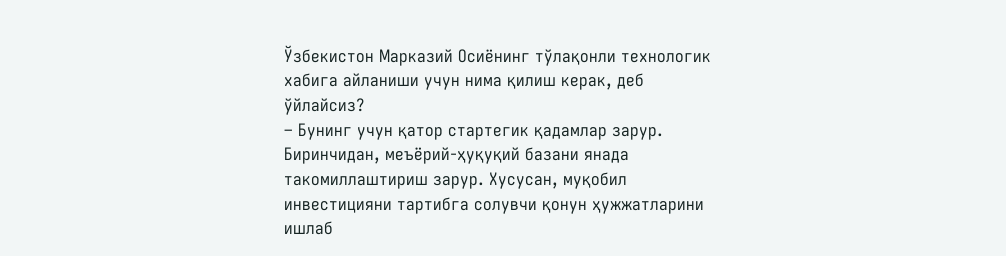Ўзбекистон Марказий Осиёнинг тўлақонли технологик хабига айланиши учун нима қилиш керак, деб ўйлайсиз?
– Бунинг учун қатор стартегик қадамлар зарур. Биринчидан, меъёрий-ҳуқуқий базани янада такомиллаштириш зарур. Хусусан, муқобил инвестицияни тартибга солувчи қонун ҳужжатларини ишлаб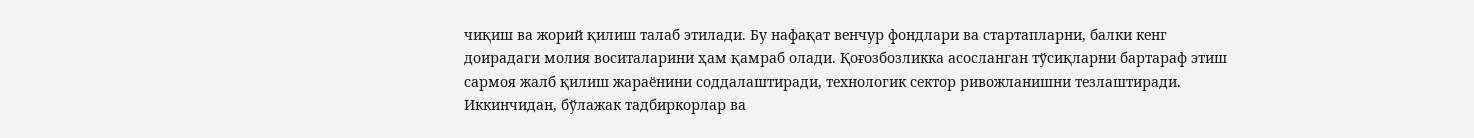чиқиш ва жорий қилиш талаб этилади. Бу нафақат венчур фондлари ва стартапларни, балки кенг доирадаги молия воситаларини ҳам қамраб олади. Қоғозбозликка асосланган тўсиқларни бартараф этиш сармоя жалб қилиш жараёнини соддалаштиради, технологик сектор ривожланишни тезлаштиради. Иккинчидан, бўлажак тадбиркорлар ва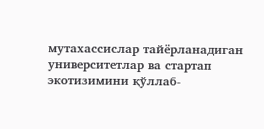мутахассислар тайёрланадиган университетлар ва стартап экотизимини қўллаб-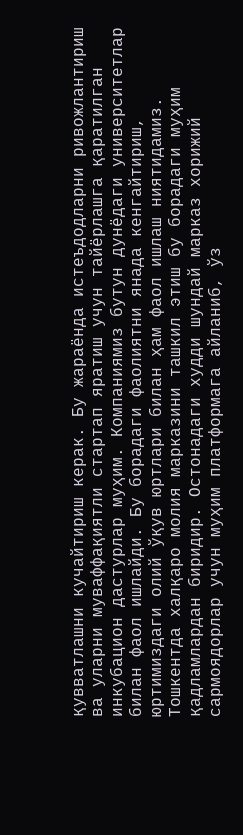қувватлашни кучайтириш керак. Бу жараёнда истеъдодларни ривожлантириш ва уларни муваффақиятли стартап яратиш учун тайёрлашга қаратилган инкубацион дастурлар муҳим. Компаниямиз бутун дунёдаги университетлар билан фаол ишлайди. Бу борадаги фаолиятни янада кенгайтириш, юртимиздаги олий ўқув юртлари билан ҳам фаол ишлаш ниятидамиз. Тошкентда халқаро молия марказини ташкил этиш бу борадаги муҳим қадламлардан биридир. Остонадаги худди шундай марказ хорижий сармоядорлар учун муҳим платформага айланиб, ўз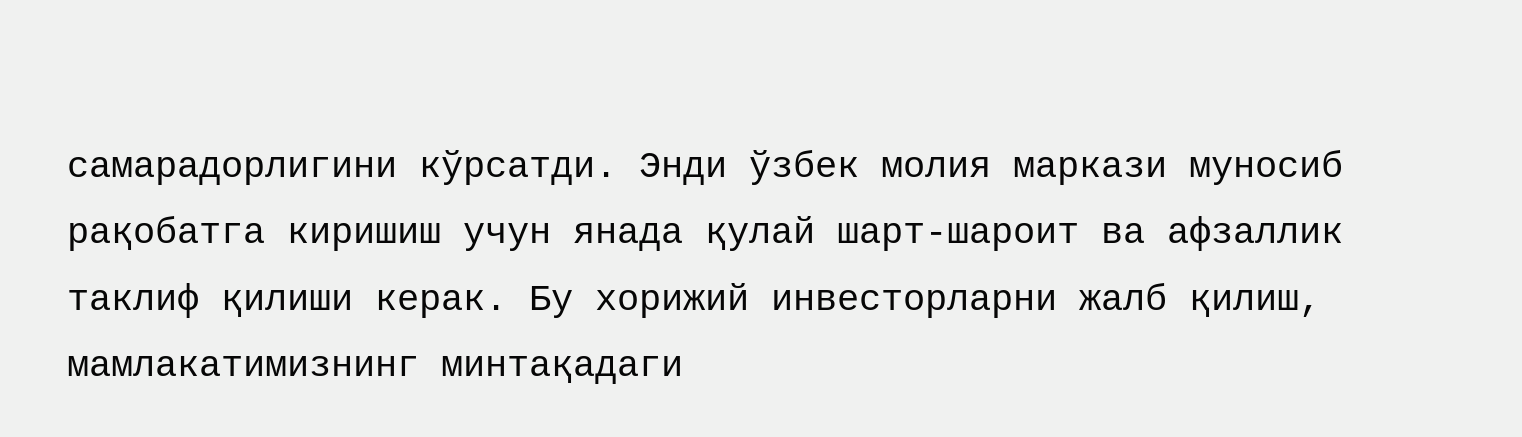самарадорлигини кўрсатди. Энди ўзбек молия маркази муносиб рақобатга киришиш учун янада қулай шарт-шароит ва афзаллик таклиф қилиши керак. Бу хорижий инвесторларни жалб қилиш, мамлакатимизнинг минтақадаги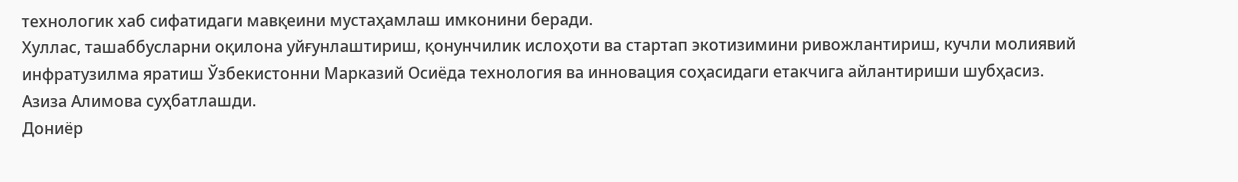технологик хаб сифатидаги мавқеини мустаҳамлаш имконини беради.
Хуллас, ташаббусларни оқилона уйғунлаштириш, қонунчилик ислоҳоти ва стартап экотизимини ривожлантириш, кучли молиявий инфратузилма яратиш Ўзбекистонни Марказий Осиёда технология ва инновация соҳасидаги етакчига айлантириши шубҳасиз.
Азиза Алимова суҳбатлашди.
Дониёр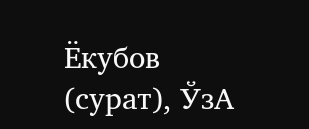Ёкубов (сурат), ЎзА